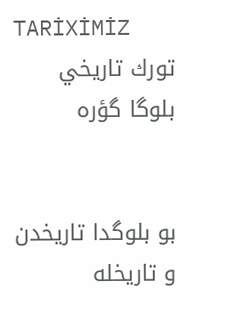TARİXİMİZ
تورك تاريخي
بلوگا گؤره


بو بلوگدا تاريخدن و تاريخله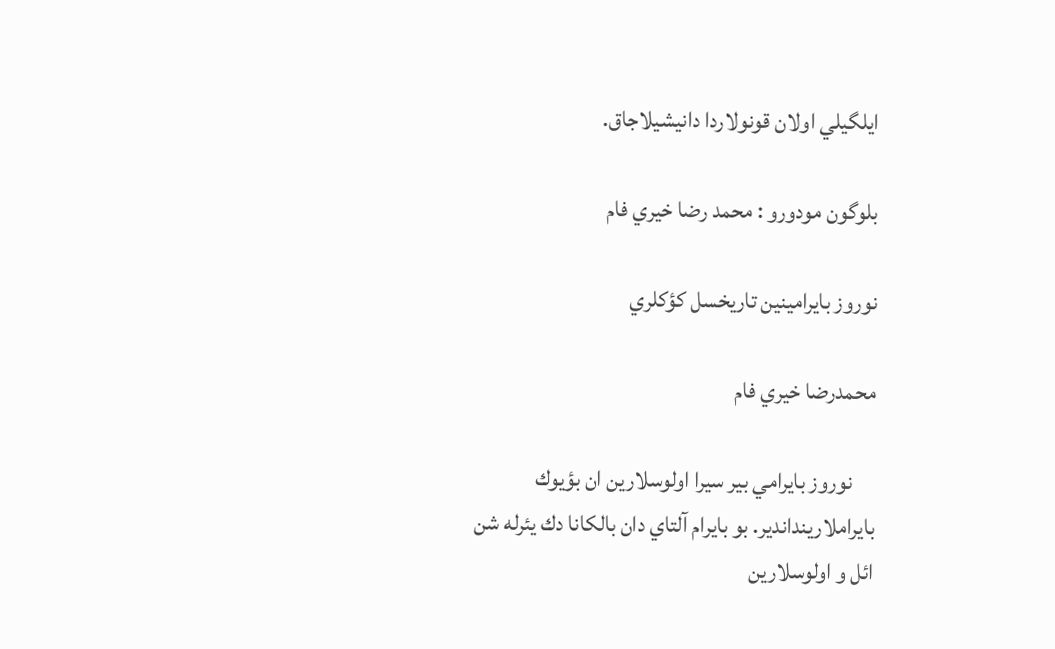ايلگيلي اولان قونولاردا دانيشيلاجاق.

بلوگون مودورو : محمد رضا خيري فام

نوروز بايرامينين تاريخسل كؤكلري

محمدرضا خيري فام

     نوروز بايرامي بير سيرا اولوسلارين ان بؤيوك بايراملارينداندير. بو بايرام آلتاي دان بالكانا دك يئرله شن ائل و اولوسلارين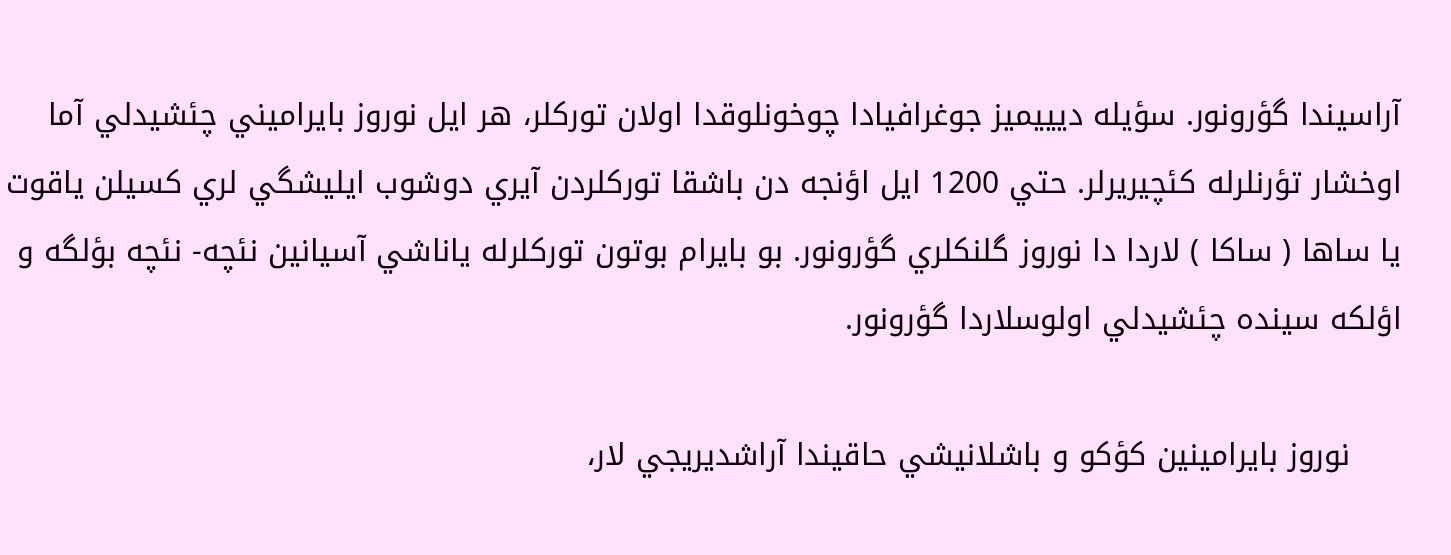آراسيندا گؤرونور. سؤيله ديييميز جوغرافيادا چوخونلوقدا اولان توركلر، هر ايل نوروز بايراميني چئشيدلي آما اوخشار تؤرنلرله كئچيريرلر. حتي 1200 ايل اؤنجه دن باشقا توركلردن آيري دوشوب ايليشگي لري كسيلن ياقوت يا ساها ( ساكا ) لاردا دا نوروز گلنكلري گؤرونور. بو بايرام بوتون توركلرله ياناشي آسيانين نئچه- نئچه بؤلگه و اؤلكه سينده چئشيدلي اولوسلاردا گؤرونور.

     نوروز بايرامينين كؤكو و باشلانيشي حاقيندا آراشديريجي لار،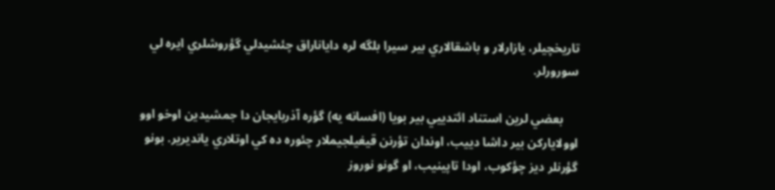تاريخچيلر، يازارلار و باشقالاري بير سيرا بلگه لره داياناراق چئشيدلي گؤروشلري ايره لي سورورلر.

     بعضي لرين استناد ائتدييي بير بويا (افسانه يه) گؤره آذربايجان دا جمشيدين اوخو اوو اوولاياركن بير داشا دييب، اوندان تؤرنن قيغيلجيملار چئوره ده كي اوتلاري يانديرير. بونو گؤرنلر ديز چؤكوب، اودا تاپينيب، او گونو نوروز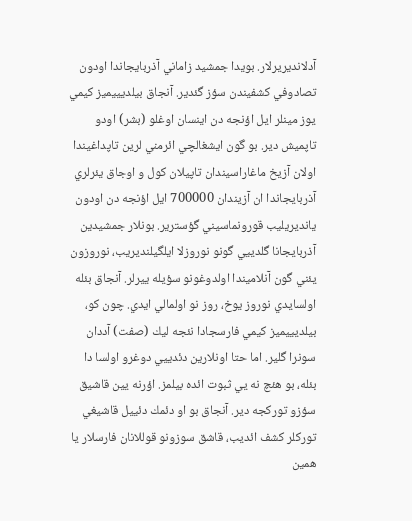آدلانديريرلار. بويدا جمشيد زاماني آذربايجاندا اودون تصادوفي كشفيندن سؤز گئدير. آنجاق بيلديييميز كيمي يوز مينلر ايل اؤنجه دن اينسان اوغلو (بشر) اودو تاپميش دير. بو گون ايشغالچي ائرمني لرين تاپداغيندا اولان آزيخ ماغاراسيندان تاپيلان كول و اوجاق يئرلري آذربايجاندا ان آزيندان 700000 ايل اؤنجه دن اودون يانديريليب قورونماسيني گؤسترير. بونلار جمشيدين آذربايجانا گلدييي گونو نوروزلا ايلگيلنديريب، نوروزون يئني گون آنلاميندا اولدوغونو سؤيله ييرلر. آنجاق بئله اولسايدي نوروز يوخ، روز نو اولمالي ايدي. چون كو، بيلديييميز كيمي فارسجادا نئجه ليك (صفت) آددان سونرا گلير. اما حتا اونلارين دئدييي دوغرو اولسا دا بئله، بو هئچ نه يي ثبوت ائده بيلمز. اؤرنه يين قاشيق سؤزو توركجه دير. آنجاق بو او دئمك دئييل قاشيغي توركلر كشف ائديب، قاشق سوزونو قوللانان فارسلار يا همين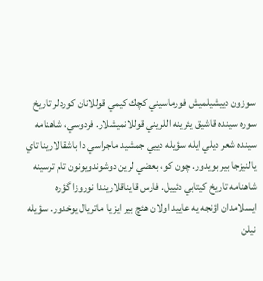سوزون دييشيلميش فورماسيني كچك كيمي قوللانان كوردلر تاريخ سوره سينده قاشيق يئرينه اللريني قوللانميشلار. فردوسي، شاهنامه سينده شعر ديلي ايله سؤيله دييي جمشيد ماجراسي دا باشقالارينا تاي يالنيزجا بير بويدور. چون كو، بعضي لرين دوشوندويونون تام ترسينه شاهنامه تاريخ كيتابي دئييل. فارس قايناقلاريندا نوروزا گؤره ايسلامدان اؤنجه يه عاييد اولان هئچ بير ايز يا ماتريال يوخدور. سؤيله نيلن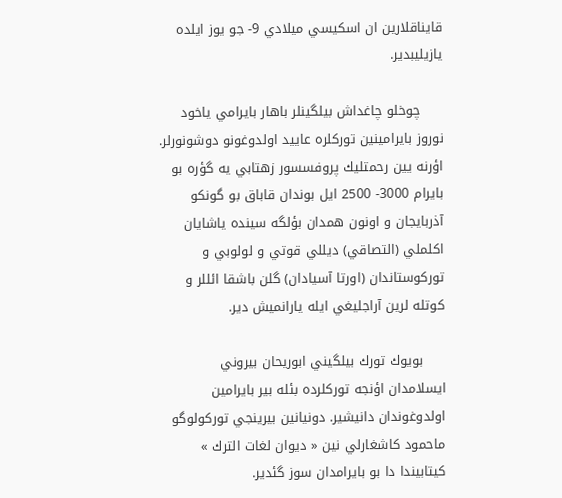قايناقلارين ان اسكيسي ميلادي 9- جو يوز ايلده يازيليبدير.

     چوخلو چاغداش بيلگينلر باهار بايرامي ياخود نوروز بايرامينين توركلره عاييد اولدوغونو دوشونورلر. اؤرنه يين رحمتليك پروفسسور زهتابي يه گؤره بو بايرام 3000- 2500 ايل بوندان قاباق بو گونكو آذربايجان و اونون همدان بؤلگه سينده ياشايان اكلملي (التصاقي) ديللي قوتي و لولوبي و توركوستاندان (اورتا آسيادان) گلن باشقا ائللر و كوتله لرين آراجليغي ايله يارانميش دير.

     بويوك تورك بيلگيني ابوريحان بيروني ايسلامدان اؤنجه توركلرده بئله بير بايرامين اولدوغوندان دانيشير. دونيانين بيرينجي توركولوگو ماحمود كاشغارلي نين « ديوان لغات الترك » كيتابيندا دا بو بايرامدان سوز گئدير.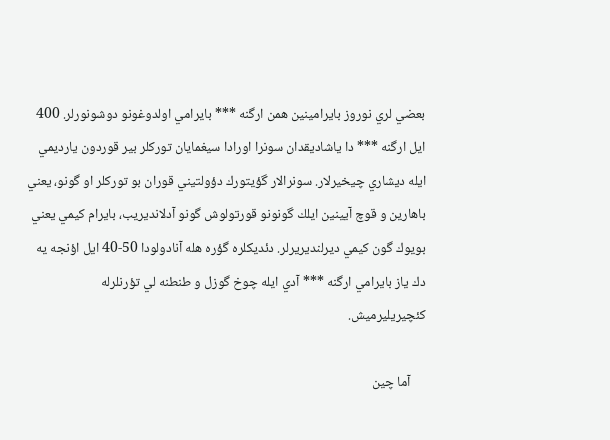بعضي لري نوروز بايرامينين همن ارگنه *** بايرامي اولدوغونو دوشونورلر. 400 ايل ارگنه *** دا ياشاديقدان سونرا اورادا سيغمايان توركلر بير قوردون يارديمي ايله ديشاري چيخيرلار. سونرالار گؤيتورك دؤولتيني قوران بو توركلر او گونو، يعني باهارين و قوچ آيينين ايلك گونونو قورتولوش گونو آدلانديريب، بايرام كيمي يعني بويوك گون كيمي ديرلنديريرلر. دئديكلره گؤره هله آنادولودا 50-40 ايل اؤنجه يه دك ياز بايرامي ارگنه *** آدي ايله چوخ گوزل و طنطنه لي تؤرنلرله كئچيريليرميش.

     آما چين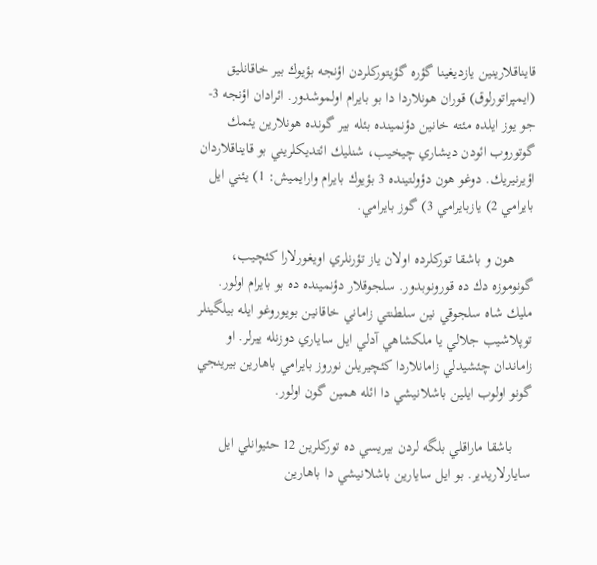قايناقلارينين يازديغينا گؤره گؤيتوركلردن اؤنجه بؤيوك بير خاقانليق (ايمپراتورلوق) قوران هونلاردا دا بو بايرام اولموشدور. ائرادان اؤنجه 3-جو يوز ايلده مئته خانين دؤنمينده بئله بير گونده هونلارين يئمك گوتوروب ائودن ديشاري چيخيب، شنليك ائتديكلريني بو قايناقلاردان اؤيرنيريك. دوغو هون دؤولتينده 3 بؤيوك بايرام وارايميش: 1) يئني ايل بايرامي 2) يازبايرامي 3) گوز بايرامي.

     هون و باشقا توركلرده اولان ياز تؤرنلري اويغورلارا كئچيب، گونوموزه دك ده قورونوبدور. سلجوقلار دؤنمينده ده بو بايرام اولور. مليك شاه سلجوقي نين سلطنتي زاماني خاقانين بويوروغو ايله بيلگينلر توپلاشيب جلالي يا ملكشاهي آدلي ايل ساياري دوزنله ييرلر. او زاماندان چئشيدلي زامانلاردا كئچيريلن نوروز بايرامي باهارين بيرينجي گونو اولوب ايلين باشلانيشي دا ائله همين گون اولور.

     باشقا ماراقلي بلگه لردن بيريسي ده توركلرين 12 حئيوانلي ايل سايارلاريدير. بو ايل سايارين باشلانيشي دا باهارين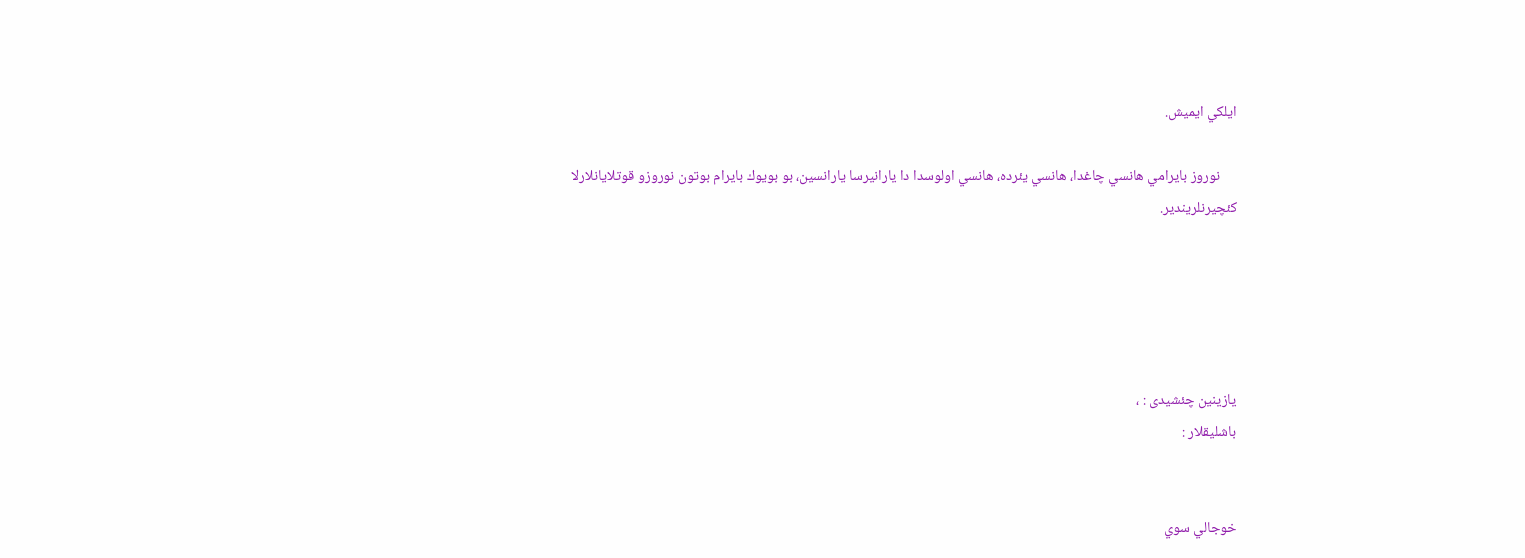ايلكي ايميش.

     نوروز بايرامي هانسي چاغدا، هانسي يئرده، هانسي اولوسدا دا يارانيرسا يارانسين، بو بويوك بايرام بوتون نوروزو قوتلايانلارلا كئچيرنلريندير.





یازینین چئشیدی : ،
باشلیقلار :


خوجالي سوي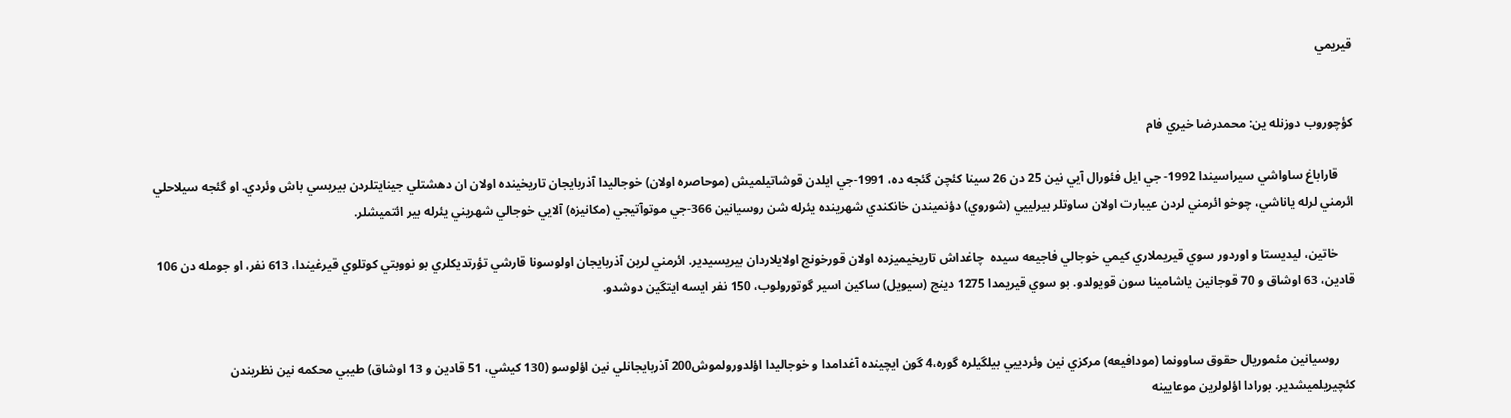قيريمي


كؤچوروب دوزنله ين: محمدرضا خيري فام

     قاراباغ ساواشي سيراسيندا 1992- جي ايل فئورال آيي نين 25 دن 26 سينا كئچن گئجه ده، 1991-جي ايلدن قوشاتيلميش (موحاصره اولان) خوجاليدا آذربايجان تاريخينده اولان ان دهشتلي جينايتلردن بيريسي باش وئردي. او گئجه سيلاحلي ائرمني لرله ياناشي، چوخو ائرمني لردن عيبارت اولان ساوتلر بيرلييي (شوروي) دؤنميندن خانكندي شهرينده يئرله شن روسيانين 366-جي موتوآتيجي (مكانيزه) آلايي خوجالي شهريني يئرله بير ائتميشلر.

     خاتين، ليديستا و اوردور سوي قيريملاري كيمي خوجالي فاجيعه سيده  چاغداش تاريخيميزده اولان قورخونج اولايلاردان بيريسيدير. ائرمني لرين آذربايجان اولوسونا قارشي تؤرتديكلري بو نووبتي كوتلوي قيرغيندا، 613 نفر، او جومله دن 106 قادين، 63 اوشاق و 70 قوجانين ياشامينا سون قويولدو. بو سوي قيريمدا 1275 دينج (سيويل) ساكين اسير گوتورولوب، 150 نفر ايسه ايتگين دوشدو.


     روسيانين مئموريال حقوق ساوونما (مودافيعه) مركزي نين وئردييي بيلگيلره گوره،4 گون ايچينده آغدامدا و خوجاليدا اؤلدورولموش200 آذربايجانلي نين اؤلوسو (130 كيشي، 51 قادين و 13 اوشاق) طيبي محكمه نين نظريندن كئچيريلميشدير. بورادا اؤلولرين موعايينه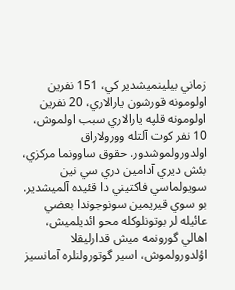زماني بيلينميشدير كي، 151 نفرين اولومونه قورشون يارالاري، 20 نفرين اولومونه قلپه يارالاري سبب اولموش، 10 نفر كوت آلتله وورولاراق اولدورولموشدور. حقوق ساوونما مركزي، بئش ديري آدامين دري سي نين سويولماسي فاكتيني دا قئيده آلميشدير. بو سوي قيريمين سونوجوندا بعضي عائيله لر بوتونلوكله محو ائديلميش، اهالي گورونمه ميش قدارليقلا اؤلدورولموش، اسير گوتورولنلره آمانسيز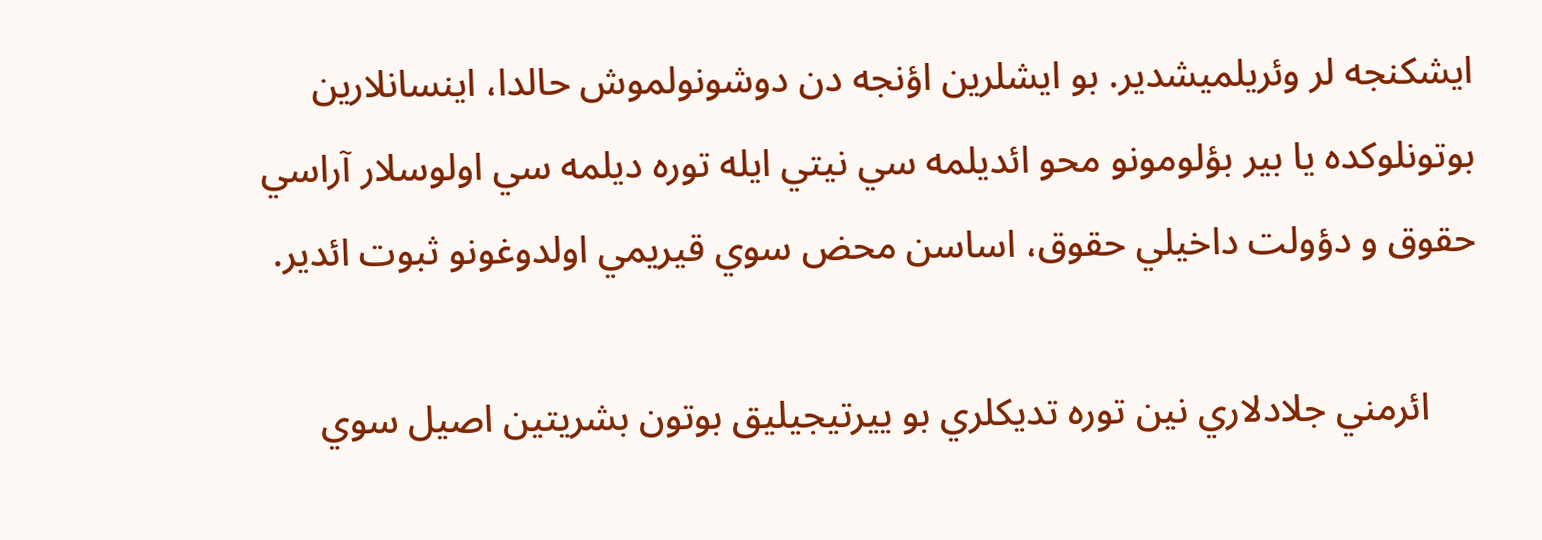ايشكنجه لر وئريلميشدير. بو ايشلرين اؤنجه دن دوشونولموش حالدا، اينسانلارين بوتونلوكده يا بير بؤلومونو محو ائديلمه سي نيتي ايله توره ديلمه سي اولوسلار آراسي حقوق و دؤولت داخيلي حقوق، اساسن محض سوي قيريمي اولدوغونو ثبوت ائدير.

     ائرمني جلادلاري نين توره تديكلري بو ييرتيجيليق بوتون بشريتين اصيل سوي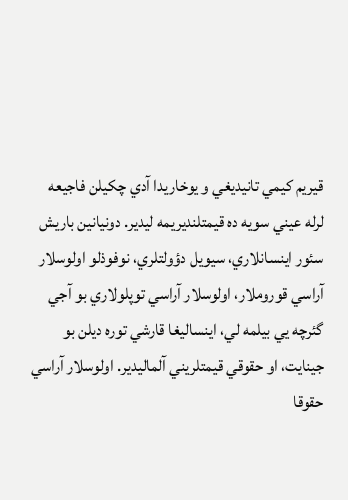قيريم كيمي تانيديغي و يوخاريدا آدي چكيلن فاجيعه لرله عيني سويه ده قيمتلنديريمه ليدير. دونيانين باريش سئور اينسانلاري، سيويل دؤولتلري، نوفوذلو اولوسلار آراسي قوروملار، اولوسلار آراسي توپلولاري بو آجي گئرچه يي بيلمه لي، اينساليغا قارشي توره ديلن بو جينايت، او حقوقي قيمتلريني آلماليدير. اولوسلار آراسي حقوقا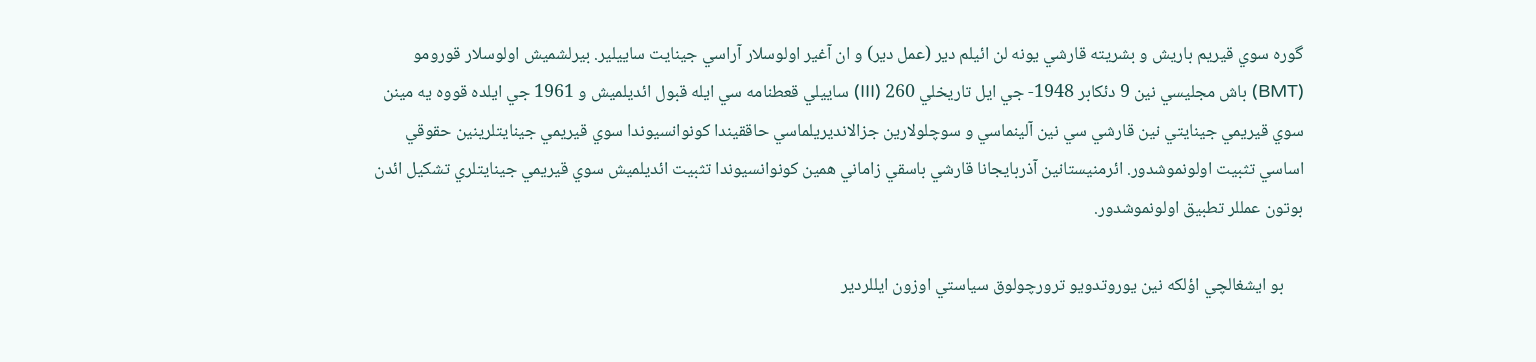گوره سوي قيريم باريش و بشريته قارشي يونه لن ائيلم دير (عمل دير) و ان آغير اولوسلار آراسي جينايت ساييلير. بيرلشميش اولوسلار قورومو (BMT) باش مجليسي نين 9 دئكابر 1948- جي ايل تاريخلي 260 (III) ساييلي قعطنامه سي ايله قبول ائديلميش و 1961 جي ايلده قووه يه مينن سوي قيريمي جينايتي نين قارشي سي نين آلينماسي و سوچلولارين جزالانديريلماسي حاققيندا كونوانسيوندا سوي قيريمي جينايتلرينين حقوقي اساسي تثبيت اولونموشدور. ائرمنيستانين آذربايجانا قارشي باسقي زاماني همين كونوانسيوندا تثبيت ائديلميش سوي قيريمي جينايتلري تشكيل ائدن بوتون عمللر تطبيق اولونموشدور.

     بو ايشغالچي اؤلكه نين يوروتدويو ترورچولوق سياستي اوزون ايللردير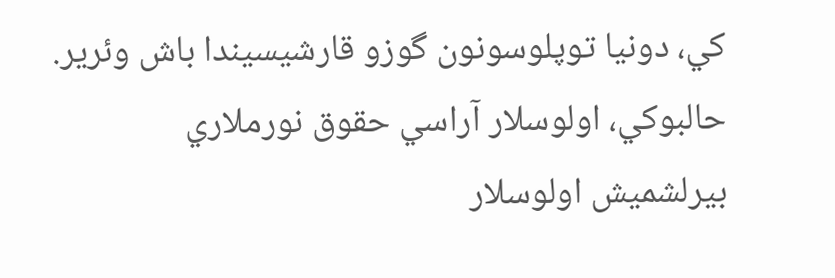كي، دونيا توپلوسونون گوزو قارشيسيندا باش وئرير. حالبوكي، اولوسلار آراسي حقوق نورملاري بيرلشميش اولوسلار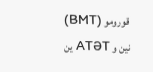قورومو (BMT) نين و ATƏT ين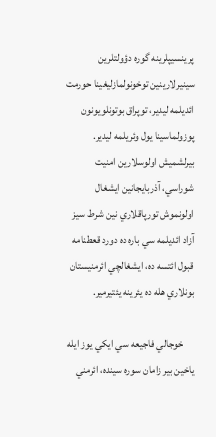پرينسيپلرينه گوره دؤولتلرين سينيرلارينين توخونولمازليغينا حورمت ائديلمه ليدير، توپراق بوتونلويونون پوزولماسينا يول وئريلمه ليدير. بيرلشميش اولوسلارين امنيت شوراسي، آذربايجانين ايشغال اولونموش تورپاقلاري نين شرط سيز آزاد ائديلمه سي باره ده دورد قعطنامه قبول ائتسه ده، ايشغالچي ائرمنيستان بونلاري هله ده يئرينه يئتيرمير.

     خوجالي فاجيعه سي ايكي يوز ايله ياخين بير زامان سوره سينده، ائرمني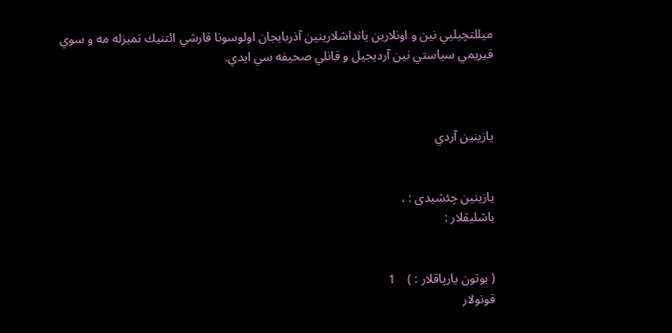ميللتچيليي نين و اونلارين يانداشلارينين آذربايجان اولوسونا قارشي ائتنيك تميزله مه و سوي قيريمي سياستي نين آرديجيل و قانلي صحيفه سي ايدي.



يازينين آردي


یازینین چئشیدی : ،
باشلیقلار :


( بوتون یارپاقلار : )    1
قونولار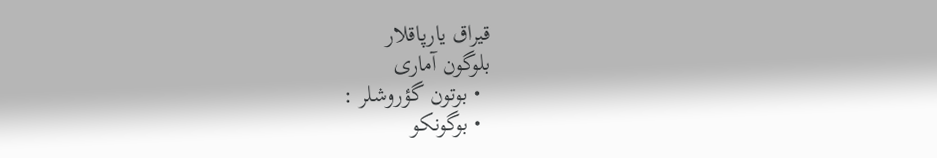قیراق یارپاقلار
بلوگون آماری
  • بوتون گؤروشلر :
  • بوگونکو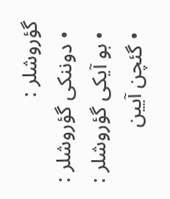گؤروشلر :
  • دوننکی گؤروشلر :
  • بو آیکی گؤروشلر :
  • گئچن آیین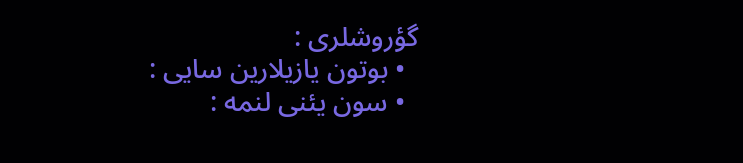گؤروشلری :
  • بوتون یازیلارین سایی :
  • سون یئنی لنمه :